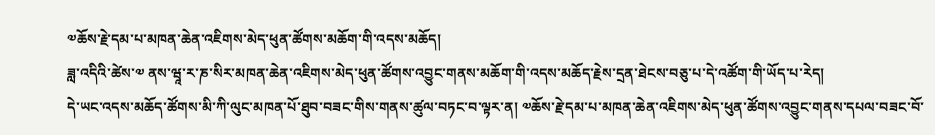༧ཆོས་རྗེ་དམ་པ་མཁན་ཆེན་འཇིགས་མེད་ཕུན་ཚོགས་མཆོག་གི་འདས་མཆོད།
ཟླ་འདིའི་ཚེས་༧ ནས་ཝཱ་ར་ཎ་སིར་མཁན་ཆེན་འཇིགས་མེད་ཕུན་ཚོགས་འབྱུང་གནས་མཆོག་གི་འདས་མཆོད་རྗེས་དྲན་ཐེངས་བཅུ་པ་དེ་འཚོག་གི་ཡོད་པ་རེད།
དེ་ཡང་འདས་མཆོད་ཚོགས་མི་ཀི་ལུང་མཁན་པོ་ཐུབ་བཟང་གིས་གནས་ཚུལ་བཏང་བ་ལྟར་ན། ༧ཆོས་རྗེ་དམ་པ་མཁན་ཆེན་འཇིགས་མེད་ཕུན་ཚོགས་འབྱུང་གནས་དཔལ་བཟང་བོ་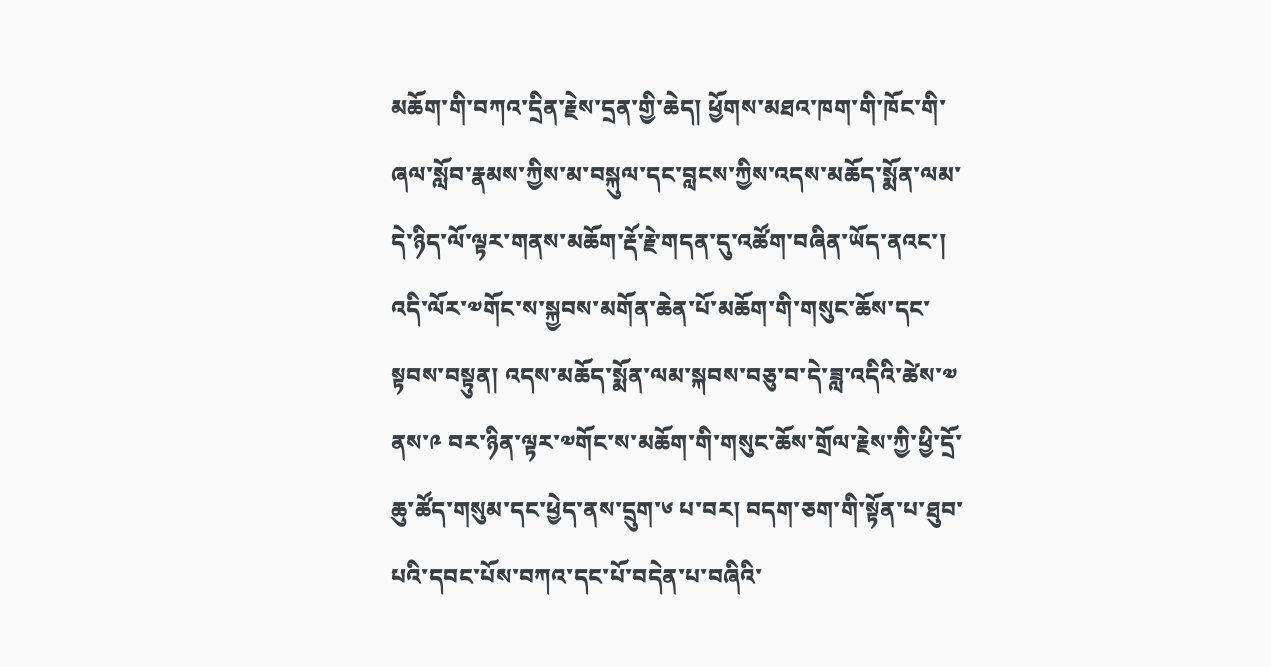མཆོག་གི་བཀའ་དྲིན་རྗེས་དྲན་གྱི་ཆེད། ཕྱོགས་མཐའ་ཁག་གི་ཁོང་གི་ཞལ་སློབ་རྣམས་ཀྱིས་མ་བསྐུལ་དང་བླངས་ཀྱིས་འདས་མཆོད་སྨོན་ལམ་དེ་ཉིད་ལོ་ལྟར་གནས་མཆོག་རྡོ་རྗེ་གདན་དུ་འཚོག་བཞིན་ཡོད་ནའང་། འདི་ལོར་༧གོང་ས་སྐྱབས་མགོན་ཆེན་པོ་མཆོག་གི་གསུང་ཆོས་དང་སྟབས་བསྟུན། འདས་མཆོད་སྨོན་ལམ་སྐབས་བཅུ་བ་དེ་ཟླ་འདིའི་ཚེས་༧ ནས་༩ བར་ཉིན་ལྟར་༧གོང་ས་མཆོག་གི་གསུང་ཆོས་གྲོལ་རྗེས་ཀྱི་ཕྱི་དྲོ་ཆུ་ཚོད་གསུམ་དང་ཕྱེད་ནས་དྲུག་༦ པ་བར། བདག་ཅག་གི་སྟོན་པ་ཐུབ་པའི་དབང་པོས་བཀའ་དང་པོ་བདེན་པ་བཞིའི་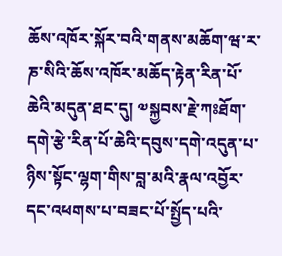ཆོས་འཁོར་སྐོར་བའི་གནས་མཆོག་ཝ་ར་ཎ་སིའི་ཆོས་འཁོར་མཆོད་རྟེན་རིན་པོ་ཆེའི་མདུན་ཐང་དུ། ༧སྐྱབས་རྗེ་ཀཿཐོག་དགེ་རྩེ་རིན་པོ་ཆེའི་དབུས་དགེ་འདུན་པ་ཉིས་སྟོང་ལྷག་གིས་བླ་མའི་རྣལ་འབྱོར་དང་འཕགས་པ་བཟང་པོ་སྤྱོད་པའི་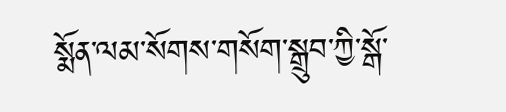སྨོན་ལམ་སོགས་གསོག་སྒྲུབ་ཀྱི་སྒོ་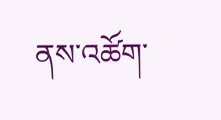ནས་འཚོག་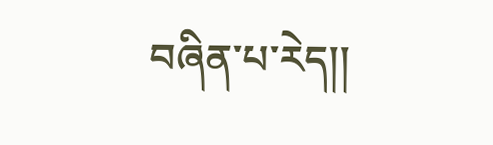བཞིན་པ་རེད།།